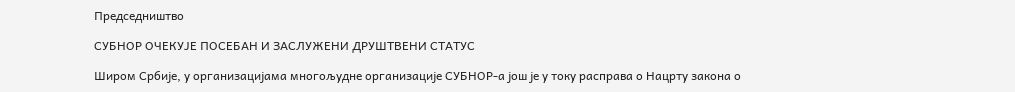Председништво

СУБНОР ОЧЕКУЈЕ ПОСЕБАН И ЗАСЛУЖЕНИ ДРУШТВЕНИ СТАТУС

Широм Србије, у организацијама многољудне организације СУБНОР-а још је у току расправа о Нацрту закона о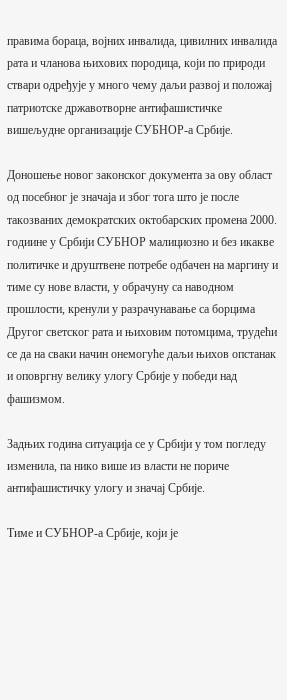правима бораца, војних инвалида, цивилних инвалида рата и чланова њихових породица, који по природи ствари одређује у много чему даљи развој и положај патриотске државотворне антифашистичке вишељудне организације СУБНОР-а Србије.

Доношење новог законског документа за ову област од посебног је значаја и због тога што је после такозваних демократских октобарских промена 2000. годиине у Србији СУБНОР малициозно и без икакве политичке и друштвене потребе одбачен на маргину и тиме су нове власти, у обрачуну са наводном прошлости, кренули у разрачунавање са борцима Другог светског рата и њиховим потомцима, трудећи се да на сваки начин онемогуће даљи њихов опстанак и оповргну велику улогу Србије у победи над фашизмом.

Задњих година ситуација се у Србији у том погледу изменила, па нико више из власти не пориче антифашистичку улогу и значај Србије.

Тиме и СУБНОР-а Србије, који је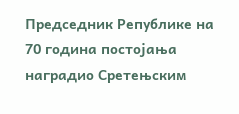Председник Републике на 70 година постојања наградио Сретењским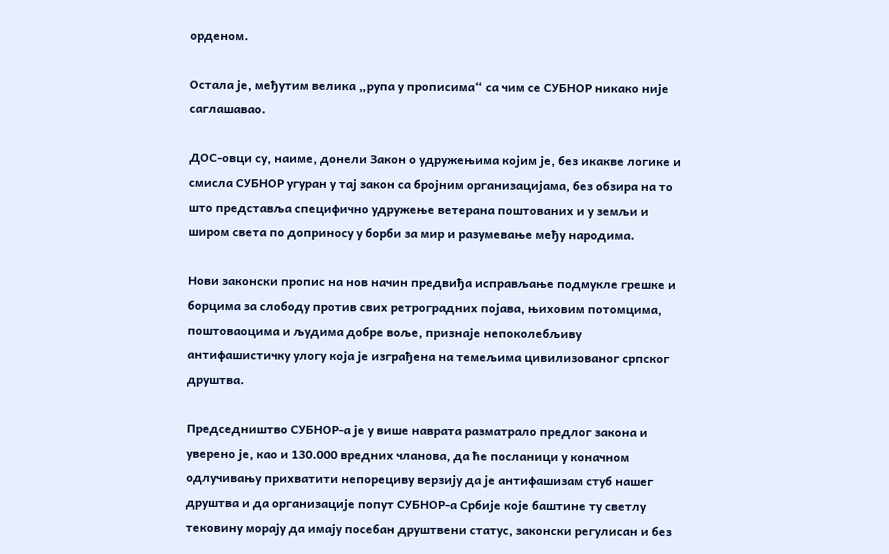орденом.

Остала је, међутим велика „рупа у прописима“ са чим се СУБНОР никако није саглашавао.

ДОС-овци су, наиме, донели Закон о удружењима којим је, без икакве логике и смисла СУБНОР угуран у тај закон са бројним организацијама, без обзира на то што представља специфично удружење ветерана поштованих и у земљи и широм света по доприносу у борби за мир и разумевање међу народима.

Нови законски пропис на нов начин предвиђа исправљање подмукле грешке и борцима за слободу против свих ретроградних појава, њиховим потомцима, поштоваоцима и људима добре воље, признаје непоколебљиву антифашистичку улогу која је изграђена на темељима цивилизованог српског друштва.

Председништво СУБНОР-а је у више наврата разматрало предлог закона и уверено је, као и 130.000 вредних чланова, да ће посланици у коначном одлучивању прихватити непорециву верзију да је антифашизам стуб нашег друштва и да организације попут СУБНОР-а Србије које баштине ту светлу тековину морају да имају посебан друштвени статус, законски регулисан и без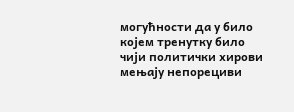могућности да у било којем тренутку било чији политички хирови мењају непорециви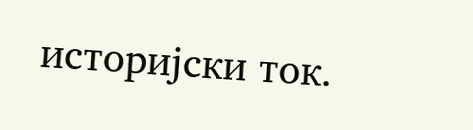историјски ток.